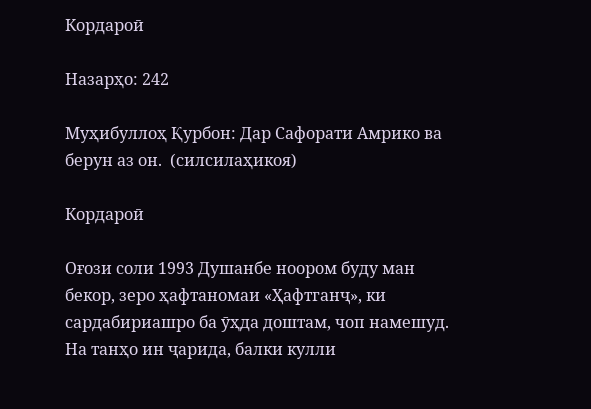Кордароӣ

Назарҳо: 242

Муҳибуллоҳ Қурбон: Дар Сафорати Амрико ва берун аз он.  (силсилаҳикоя)

Кордароӣ

Оғози соли 1993 Душанбе ноором буду ман бекор, зеро ҳафтаномаи «Ҳафтганҷ», ки сардабириашро ба ӯҳда доштам, чоп намешуд. На танҳо ин ҷарида, балки кулли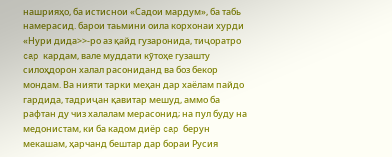нашрияҳо, ба истиснои «Садои мардум», ба табь намерасид. барои таьмини оила корхонаи хурди «Нури дида>>-ро аз қайд гузаронида, тиҷоратро cap кардам, вале муддати кӯтоҳе гузашту силоҳдорон халал расониданд ва боз бекор мондам. Ва нияти тарки меҳан дар хаёлам пайдо гардида, тадриҷан қавитар мешуд, аммо ба рафтан ду чиз халалам мерасонид; на пул буду на медонистам, ки ба кадом диёр cap берун мекашам, ҳарчанд бештар дар бораи Русия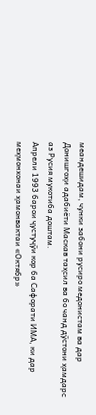меандешидам, чунки забони русиро медонистам ва дар Донишгоҳи адабиёти Маскав таҳсил ва бо чанд дӯстони ҳамдарс аз Русия мукотиба доштам.
Апрели 1993 барои ҷустуҷӯи кор ба Сафорати ИМА, ки дар меҳмонхонаи ҳамонвактаи «Октябр»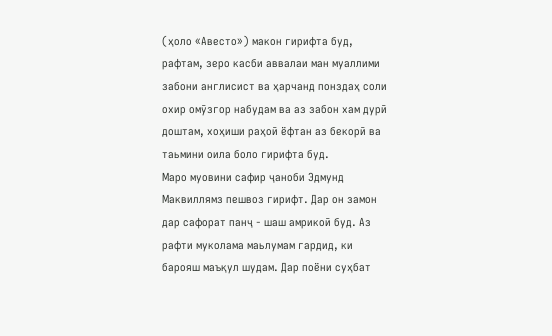(ҳоло «Авесто») макон гирифта буд, рафтам, зеро касби аввалаи ман муаллими забони англисист ва ҳарчанд понздаҳ соли охир омӯзгор набудам ва аз забон хам дурӣ доштам, хоҳиши раҳоӣ ёфтан аз бекорӣ ва таьмини оила боло гирифта буд.
Маро муовини сафир ҷаноби Эдмунд Маквиллямз пешвоз гирифт. Дар он замон дар сафорат панҷ - шаш амрикоӣ буд. Аз рафти муколама маьлумам гардид, ки барояш маъқул шудам. Дар поёни суҳбат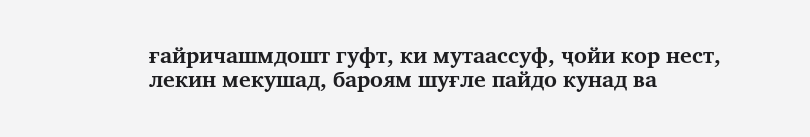ғайричашмдошт гуфт, ки мутаассуф, ҷойи кор нест, лекин мекушад, бароям шуғле пайдо кунад ва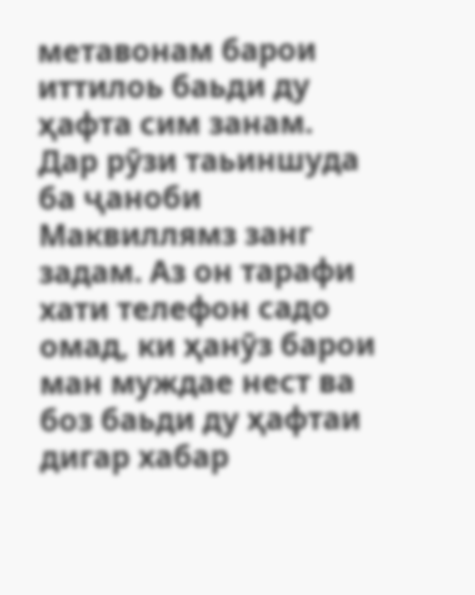метавонам барои иттилоь баьди ду ҳафта сим занам.
Дар рӯзи таьиншуда ба ҷаноби Маквиллямз занг задам. Аз он тарафи хати телефон садо омад, ки ҳанӯз барои ман муждае нест ва боз баьди ду ҳафтаи дигар хабар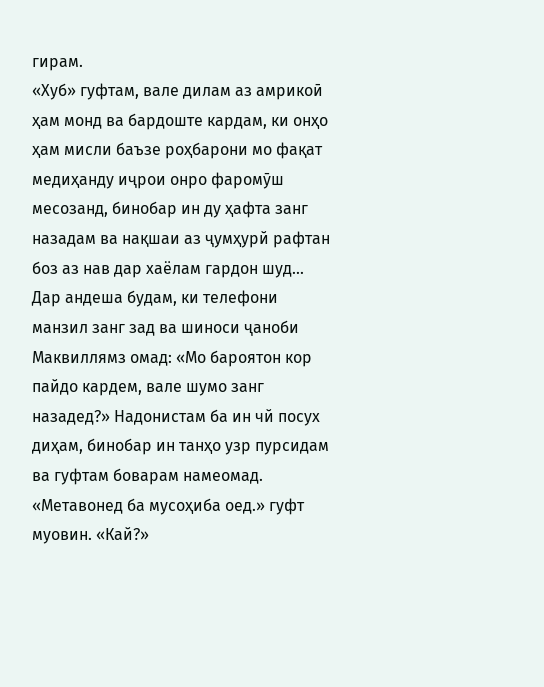гирам.
«Хуб» гуфтам, вале дилам аз амрикоӣ ҳам монд ва бардоште кардам, ки онҳо ҳам мисли баъзе роҳбарони мо фақат медиҳанду иҷрои онро фаромӯш месозанд, бинобар ин ду ҳафта занг назадам ва нақшаи аз ҷумҳурй рафтан боз аз нав дар хаёлам гардон шуд...
Дар андеша будам, ки телефони манзил занг зад ва шиноси ҷаноби Маквиллямз омад: «Мо бароятон кор пайдо кардем, вале шумо занг назадед?» Надонистам ба ин чй посух диҳам, бинобар ин танҳо узр пурсидам ва гуфтам боварам намеомад. «Метавонед ба мусоҳиба оед.» гуфт муовин. «Кай?»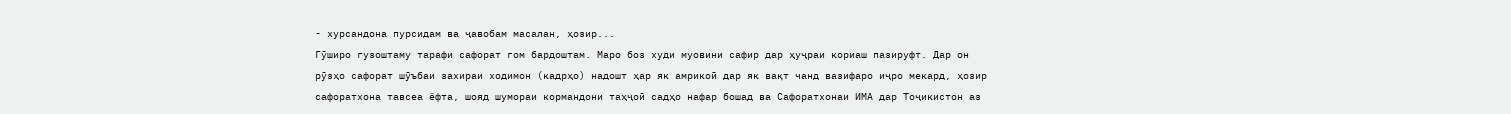- хурсандона пурсидам ва ҷавобам масалан, ҳозир...
Гӯширо гузоштаму тарафи сафорат гом бардоштам. Маро боз худи муовини сафир дар ҳуҷраи кориаш пазируфт. Дар он рӯзҳо сафорат шӯъбаи захираи ходимон (кадрҳо) надошт ҳар як амрикоӣ дар як вақт чанд вазифаро иҷро мекард, ҳозир сафоратхона тавсеа ёфта, шояд шумораи кормандони таҳҷоӣ садҳо нафар бошад ва Сафоратхонаи ИМА дар Тоҷикистон аз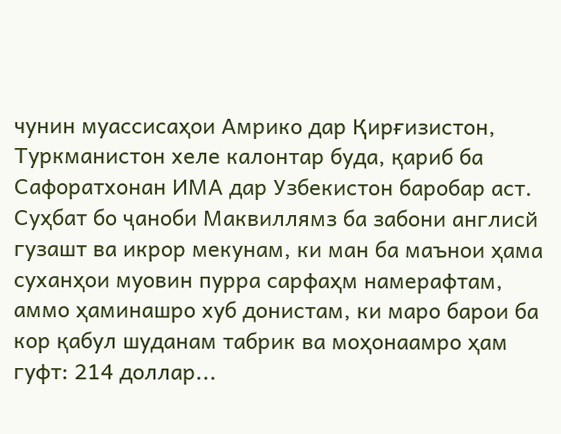чунин муассисаҳои Амрико дар Қирғизистон, Туркманистон хеле калонтар буда, қариб ба Сафоратхонан ИМА дар Узбекистон баробар аст.
Суҳбат бо ҷаноби Маквиллямз ба забони англисй гузашт ва икрор мекунам, ки ман ба маънои ҳама суханҳои муовин пурра сарфаҳм намерафтам, аммо ҳаминашро хуб донистам, ки маро барои ба кор қабул шуданам табрик ва моҳонаамро ҳам гуфт: 214 доллар...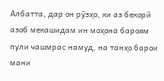Албатта, дар он рӯзҳо, ки аз бекорӣ азоб мекашидам ин моҳона бароям пули чашмрас намуд, на танҳо барои мани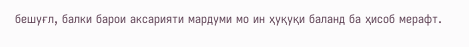бешуғл, балки барои аксарияти мардуми мо ин ҳуқуқи баланд ба ҳисоб мерафт.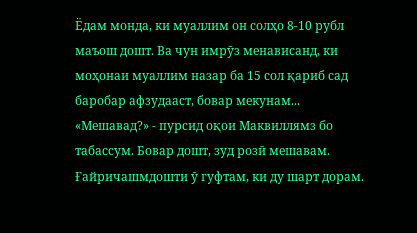Ёдам монда, ки муаллим он солҳо 8-10 рубл маъош дошт. Ва чун имрӯз менависанд, ки моҳонаи муаллим назар ба 15 сол қариб сад баробар афзудааст, бовар мекунам...
«Мешавад?» - пурсид оқои Маквиллямз бо табассум. Бовар дошт, зуд розӣ мешавам. Ғайричашмдошти ӯ гуфтам, ки ду шарт дорам.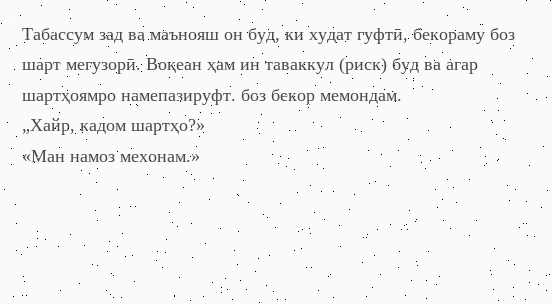Табассум зад ва маънояш он буд, ки худат гуфтӣ, бекораму боз шарт мегузорӣ. Воқеан ҳам ин таваккул (риск) буд ва агар шартҳоямро намепазируфт. боз бекор мемондам.
„Хайр, кадом шартҳо?»
«Ман намоз мехонам.»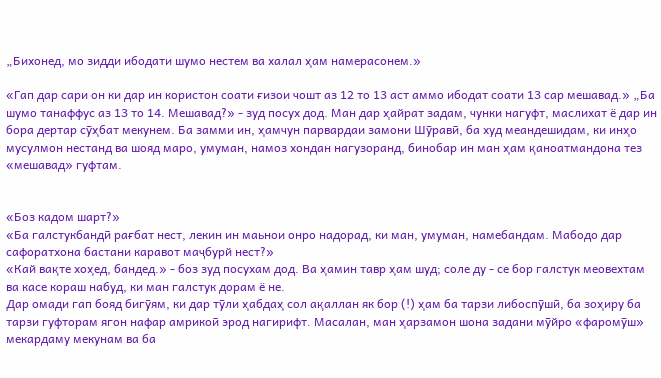„Бихонед, мо зидди ибодати шумо нестем ва халал ҳам намерасонем.»

«Гап дар сари он ки дар ин користон соати ғизои чошт аз 12 то 13 аст аммо ибодат соати 13 сар мешавад.» „Ба шумо танаффус аз 13 то 14. Мешавад?» - зуд посух дод. Ман дар ҳайрат задам, чунки нагуфт, маслихат ё дар ин бора дертар сӯҳбат мекунем. Ба замми ин, ҳамчун парвардаи замони Шӯравӣ, ба худ меандешидам, ки инҳо мусулмон нестанд ва шояд маро, умуман, намоз хондан нагузоранд, бинобар ин ман ҳам қаноатмандона тез «мешавад» гуфтам.


«Боз кадом шарт?»
«Ба галстукбандӣ рағбат нест, лекин ин маьнои онро надорад, ки ман, умуман, намебандам. Мабодо дар сафоратхона бастани каравот маҷбурй нест?»
«Кай вақте хоҳед, бандед.» - боз зуд посухам дод. Ва ҳамин тавр ҳам шуд; соле ду - се бор галстук меовехтам ва касе кораш набуд, ки ман галстук дорам ё не.
Дар омади гап бояд бигӯям, ки дар тӯли ҳабдаҳ сол ақаллан як бор (!) ҳам ба тарзи либоспӯшӣ, ба зоҳиру ба тарзи гуфторам ягон нафар амрикоӣ эрод нагирифт. Масалан, ман ҳарзамон шона задани мӯйро «фаромӯш» мекардаму мекунам ва ба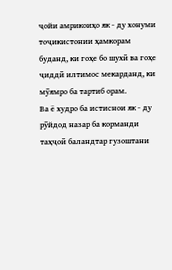ҷойи амрикоиҳо як - ду хонуми тоҷикистонии ҳамкорам буданд, ки гоҳе бо шухӣ ва гоҳе ҷиддӣ илтимос мекарданд, ки мӯямро ба тартиб орам.
Ва ё худро ба истиснои як - ду рӯйдод назар ба корманди таҳҷоӣ баландтар гузоштани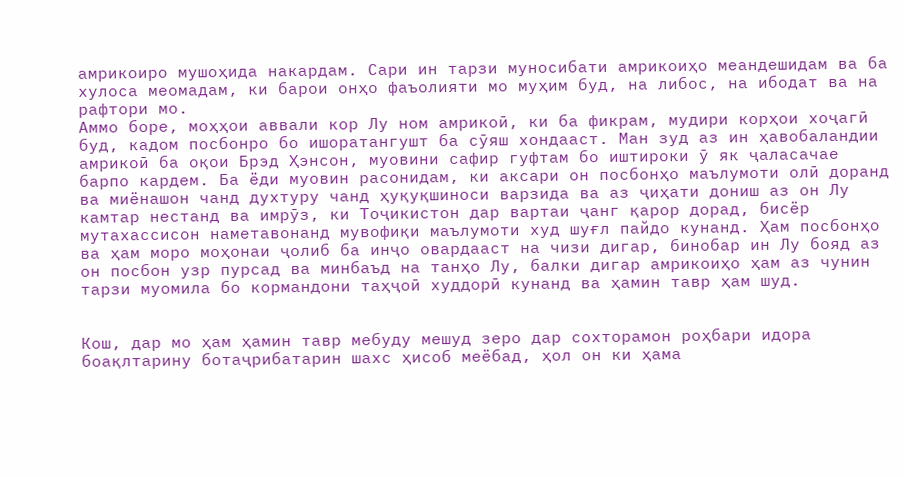амрикоиро мушоҳида накардам. Сари ин тарзи муносибати амрикоиҳо меандешидам ва ба хулоса меомадам, ки барои онҳо фаъолияти мо муҳим буд, на либос, на ибодат ва на рафтори мо.
Аммо боре, моҳҳои аввали кор Лу ном амрикоӣ, ки ба фикрам, мудири корҳои хоҷагӣ буд, кадом посбонро бо ишоратангушт ба сӯяш хондааст. Ман зуд аз ин ҳавобаландии амрикоӣ ба оқои Брэд Ҳэнсон, муовини сафир гуфтам бо иштироки ӯ як ҷаласачае барпо кардем. Ба ёди муовин расонидам, ки аксари он посбонҳо маълумоти олӣ доранд ва миёнашон чанд духтуру чанд ҳуқуқшиноси варзида ва аз ҷиҳати дониш аз он Лу камтар нестанд ва имрӯз, ки Тоҷикистон дар вартаи ҷанг қарор дорад, бисёр мутахассисон наметавонанд мувофиқи маълумоти худ шуғл пайдо кунанд. Ҳам посбонҳо ва ҳам моро моҳонаи ҷолиб ба инҷо овардааст на чизи дигар, бинобар ин Лу бояд аз он посбон узр пурсад ва минбаъд на танҳо Лу, балки дигар амрикоиҳо ҳам аз чунин тарзи муомила бо кормандони таҳҷоӣ худдорӣ кунанд ва ҳамин тавр ҳам шуд.


Кош, дар мо ҳам ҳамин тавр мебуду мешуд зеро дар сохторамон роҳбари идора боақлтарину ботаҷрибатарин шахс ҳисоб меёбад, ҳол он ки ҳама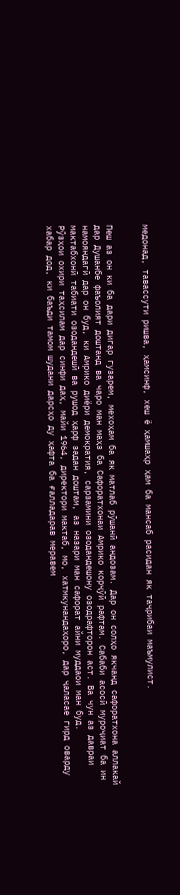медонад, тавассути ришва, ҳамсинф, хеш ё ҳамшаҳр ҳам ба мансаб расидан як таҷрибаи маъмулист.


Пеш аз он ки ба дари дигар гузарем, мехоҳам ба як матлаб рӯшанӣ андозам. Дар он солҳо якчанд сафоратхона аллакай дар Душанбе фаъолият доштанд ва чаро ман маҳз ба Сафоратхонаи Амрико корҷӯӣ рафтам. Сабаби асосӣ муроҷиат ба ин намояндагӣ дар он буд, ки Амрико диёри демократия, сарзамини озодандешону озодрафторон аст. Ва чун аз давраи мактабхонӣ табиати озодандешӣ ва рушод ҳарф задан доштам, аз назари ман сафорат айни муддаои ман буд.
Рӯзҳои охири таҳсилам дар синфи даҳ, майи 1964, директори мактаб, мо, хатмкунандаҳоро, дар ҷаласае гирд оварду хабар дод, ки баъди тамом шудани дарсҳо ду ҳафта ба ғалладарав меравем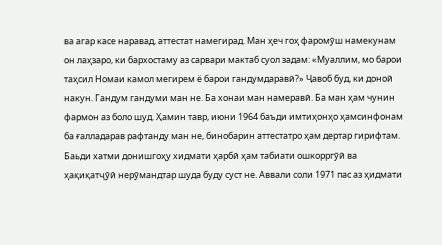ва агар касе наравад, аттестат намегирад. Ман ҳеч гоҳ фаромӯш намекунам он лаҳзаро, ки бархостаму аз сарвари мактаб суол задам: «Муаллим, мо барои таҳсил Номаи камол мегирем ё барои гандумдаравй?» Ҷавоб буд, ки доноӣ накун. Гандум гандуми ман не. Ба хонаи ман намеравӣ. Ба ман ҳам чунин фармон аз боло шуд. Ҳамин тавр, июни 1964 баъди имтиҳонҳо ҳамсинфонам ба ғалладарав рафтанду ман не, бинобарин аттестатро ҳам дертар гирифтам. Баьди хатми донишгоҳу хидмати ҳарбӣ ҳам табиати ошкорргӯӣ ва ҳақиқатҷӯӣ нерӯмандтар шуда буду суст не. Аввали соли 1971 пас аз ҳидмати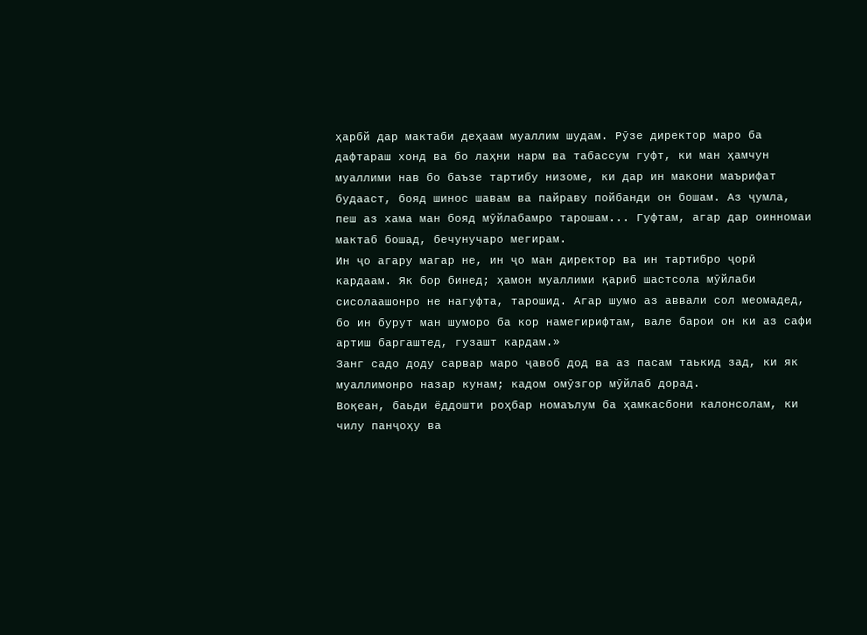ҳарбй дар мактаби деҳаам муаллим шудам. Рӯзе директор маро ба дафтараш хонд ва бо лаҳни нарм ва табассум гуфт, ки ман ҳамчун муаллими нав бо баъзе тартибу низоме, ки дар ин макони маърифат будааст, бояд шинос шавам ва пайраву пойбанди он бошам. Аз ҷумла, пеш аз хама ман бояд мӯйлабамро тарошам... Гуфтам, агар дар оинномаи мактаб бошад, бечунучаро мегирам.
Ин ҷо агару магар не, ин ҷо ман директор ва ин тартибро ҷорӣ кардаам. Як бор бинед; ҳамон муаллими қариб шастсола мӯйлаби сисолаашонро не нагуфта, тарошид. Агар шумо аз аввали сол меомадед, бо ин бурут ман шуморо ба кор намегирифтам, вале барои он ки аз сафи артиш баргаштед, гузашт кардам.»
Занг садо доду сарвар маро ҷавоб дод ва аз пасам таькид зад, ки як муаллимонро назар кунам; кадом омӯзгор мӯйлаб дорад.
Воқеан, баьди ёддошти роҳбар номаълум ба ҳамкасбони калонсолам, ки чилу панҷоҳу ва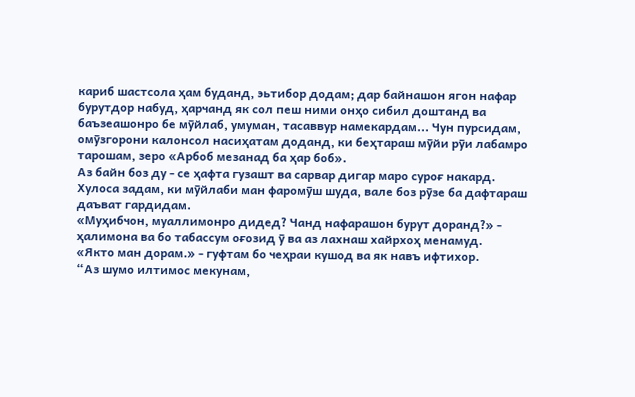кариб шастсола ҳам буданд, эьтибор додам; дар байнашон ягон нафар бурутдор набуд, ҳарчанд як сол пеш ними онҳо сибил доштанд ва баъзеашонро бе мӯйлаб, умуман, тасаввур намекардам... Чун пурсидам, омӯзгорони калонсол насиҳатам доданд, ки беҳтараш мӯйи рӯи лабамро тарошам, зеро «Арбоб мезанад ба ҳар боб».
Аз байн боз ду - се ҳафта гузашт ва сарвар дигар маро суроғ накард. Хулоса задам, ки мӯйлаби ман фаромӯш шуда, вале боз рӯзе ба дафтараш даъват гардидам.
«Муҳибчон, муаллимонро дидед? Чанд нафарашон бурут доранд?» - ҳалимона ва бо табассум оғозид ӯ ва аз лахнаш хайрхоҳ менамуд.
«Якто ман дорам.» - гуфтам бо чеҳраи кушод ва як навъ ифтихор.
“Аз шумо илтимос мекунам,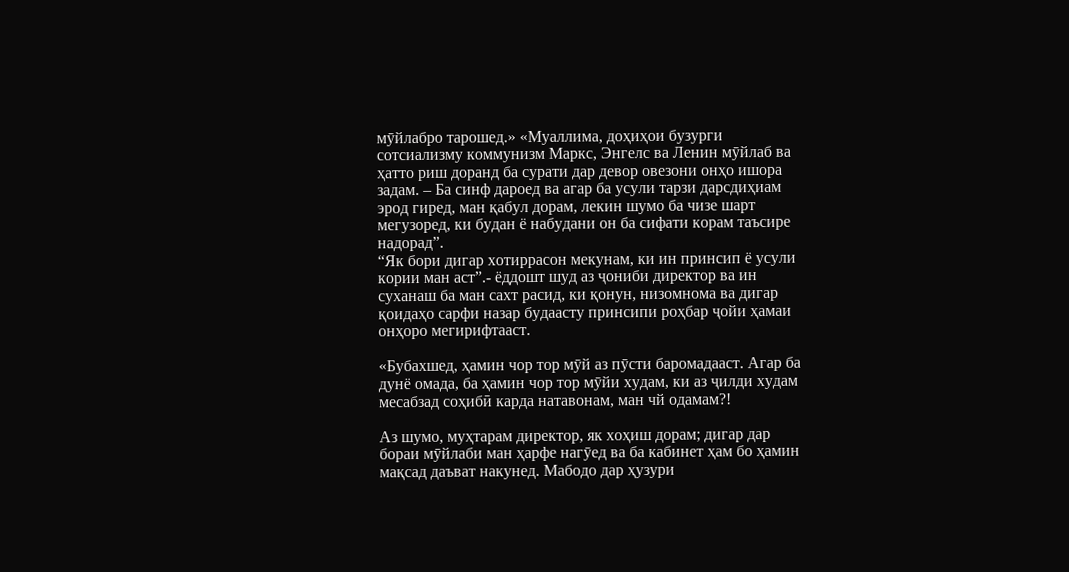мӯйлабро тарошед.» «Муаллима, доҳиҳои бузурги сотсиализму коммунизм Маркс, Энгелс ва Ленин мӯйлаб ва ҳатто риш доранд ба сурати дар девор овезони онҳо ишора задам. – Ба синф дароед ва агар ба усули тарзи дарсдиҳиам эрод гиред, ман қабул дорам, лекин шумо ба чизе шарт мегузоред, ки будан ё набудани он ба сифати корам таъсире надорад”.
“Як бори дигар хотиррасон мекунам, ки ин принсип ё усули кории ман аст”.- ёддошт шуд аз ҷониби директор ва ин суханаш ба ман сахт расид, ки қонун, низомнома ва дигар қоидаҳо сарфи назар будаасту принсипи роҳбар ҷойи ҳамаи онҳоро мегирифтааст.

«Бубахшед, ҳамин чор тор мӯй аз пӯсти баромадааст. Агар ба дунё омада, ба ҳамин чор тор мӯйи худам, ки аз ҷилди худам месабзад соҳибӣ карда натавонам, ман чй одамам?!

Аз шумо, муҳтарам директор, як хоҳиш дорам; дигар дар бораи мӯйлаби ман ҳарфе нагӯед ва ба кабинет ҳам бо ҳамин мақсад даъват накунед. Мабодо дар ҳузури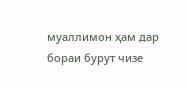муаллимон ҳам дар бораи бурут чизе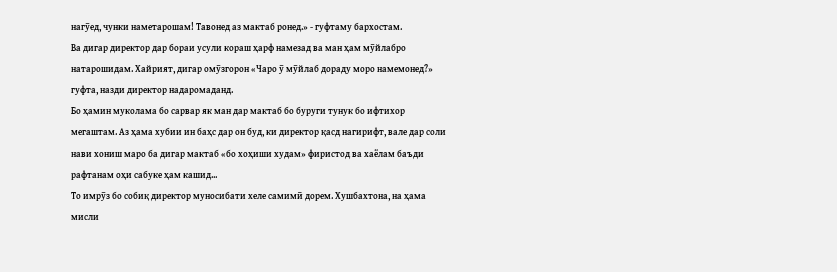нагӯед, чунки наметарошам! Тавонед аз мактаб ронед.» - гуфтаму бархостам.
Ва дигар директор дар бораи усули кораш ҳарф намезад ва ман ҳам мӯйлабро натарошидам. Хайрият, дигар омӯзгорон «Чаро ӯ мӯйлаб дораду моро намемонед?» гуфта, назди директор надаромаданд.
Бо ҳамин муколама бо сарвар як ман дар мактаб бо буруги тунук бо ифтихор мегаштам. Аз ҳама хубии ин баҳс дар он буд, ки директор қасд нагирифт, вале дар соли нави хониш маро ба дигар мактаб «бо хоҳиши худам» фиристод ва хаёлам баъди рафтанам оҳи сабуке ҳам кашид...
То имрӯз бо собиқ директор муносибати хеле самимӣ дорем. Хушбахтона, на ҳама мисли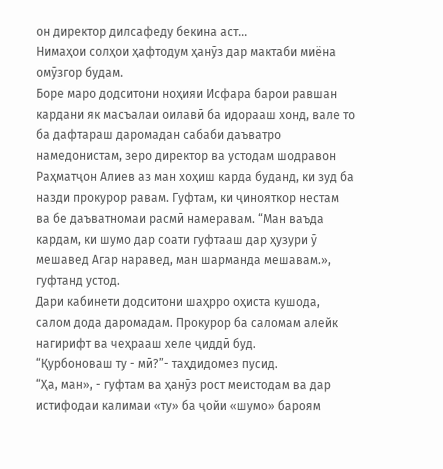он директор дилсафеду бекина аст...
Нимаҳои солҳои ҳафтодум ҳанӯз дар мактаби миёна омӯзгор будам.
Боре маро додситони ноҳияи Исфара барои равшан кардани як масъалаи оилавӣ ба идорааш хонд, вале то ба дафтараш даромадан сабаби даъватро намедонистам, зеро директор ва устодам шодравон Раҳматҷон Алиев аз ман хоҳиш карда буданд, ки зуд ба назди прокурор равам. Гуфтам, ки ҷинояткор нестам ва бе даъватномаи расмӣ намеравам. “Ман ваъда кардам, ки шумо дар соати гуфтааш дар ҳузури ӯ мешавед Агар наравед, ман шарманда мешавам.», гуфтанд устод.
Дари кабинети додситони шаҳрро оҳиста кушода, салом дода даромадам. Прокурор ба саломам алейк нагирифт ва чеҳрааш хеле ҷиддӣ буд.
“Қурбоноваш ту - мӣ?”- таҳдидомез пусид.
“Ҳа, ман», - гуфтам ва ҳанӯз рост меистодам ва дар истифодаи калимаи «ту» ба ҷойи «шумо» бароям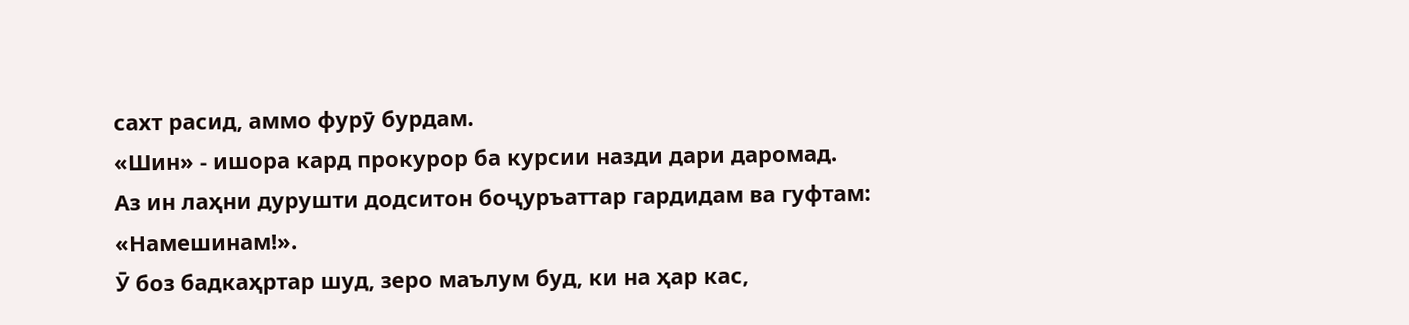сахт расид, аммо фурӯ бурдам.
«Шин» - ишора кард прокурор ба курсии назди дари даромад.
Аз ин лаҳни дурушти додситон боҷуръаттар гардидам ва гуфтам:
«Намешинам!».
Ӯ боз бадкаҳртар шуд, зеро маълум буд, ки на ҳар кас,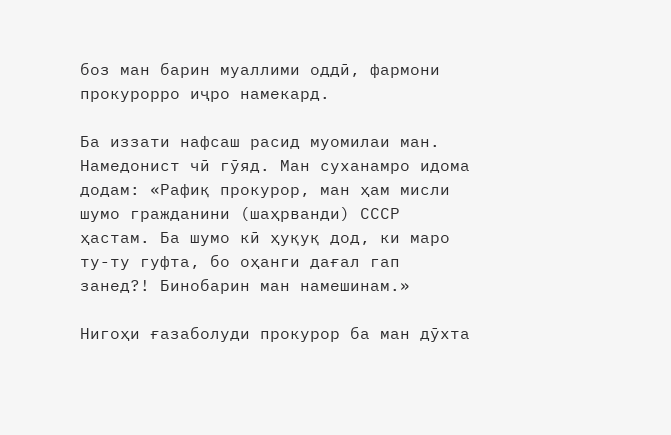боз ман барин муаллими оддӣ, фармони прокурорро иҷро намекард.

Ба иззати нафсаш расид муомилаи ман. Намедонист чӣ гӯяд. Ман суханамро идома додам: «Рафиқ прокурор, ман ҳам мисли шумо гражданини (шаҳрванди) СССР ҳастам. Ба шумо кӣ ҳуқуқ дод, ки маро ту-ту гуфта, бо оҳанги дағал гап занед?! Бинобарин ман намешинам.»

Нигоҳи ғазаболуди прокурор ба ман дӯхта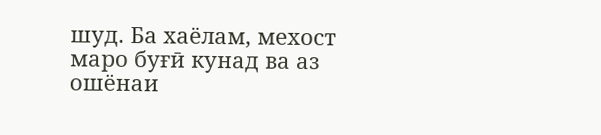шуд. Ба хаёлам, мехост маро буғӣ кунад ва аз ошёнаи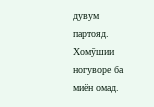дувум партояд.
Хомӯшии ногуворе ба миён омад.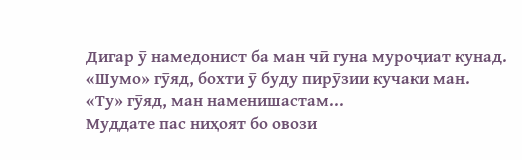Дигар ӯ намедонист ба ман чӣ гуна муроҷиат кунад. «Шумо» гӯяд, бохти ӯ буду пирӯзии кучаки ман. «Ту» гӯяд, ман наменишастам...
Муддате пас ниҳоят бо овози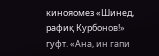кинояомез «Шинед, рафиқ Курбонов!» гуфт. «Ана, ин гапи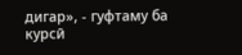дигар», - гуфтаму ба курсӣ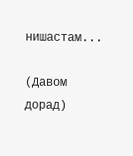нишастам...

(Давом дорад)